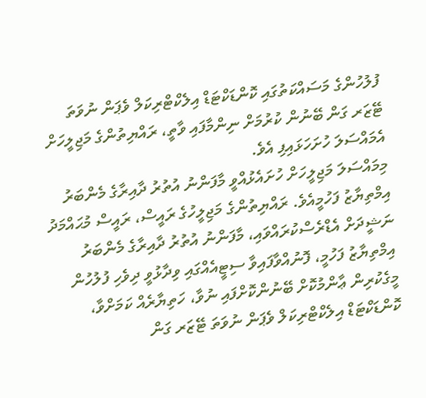ފުލުހުންގެ މަސައްކަތުގައި ކޮންޑަކްޓަޑް އިލެކްޓްރިކަލް ވެޕަން ނުވަތަ ޓޭޒަރ ގަން ބޭނުން ކުރުމަށް ނިންމާފައި ވާތީ، ރައްޔިތުންގެ މަޖިލީހަށް އެމައްސަލަ ހުށަހަޅައިފި އެވެ.
މިމައްސަލަ މަޖިލީހަށް ހުށައެޅުއްވީ މާފަންނު އުތުރު ދާއިރާގެ މެންބަރު އިމްތިޔާޒު ފަހުމީއެވެ. ރައްޔިތުންގެ މަޖިލީހުގެ ރައީސް، ރައީސް މުޙައްމަދު ނަޝީދަށް އެޑްރެސްކުރައްވައި، މާފަންނު އުތުރު ދާއިރާގެ މެންބަރު އިމްތިޔާޒު ފަހުމީ، ފޮނުއްވާފައިވާ ސިޓީއެއްގައި ވިދާޅުވީ ދިވެހި ފުލުހުން މީގެކުރިން ޢާންމުކޮށް ބޭނުންކޮށްފައި ނުވާ، ހަތިޔާރެއް ކަމަށްވާ، ކޮންޑަކްޓަޑް އިލެކްޓްރިކަލް ވެޕަން ނުވަތަ ޓޭޒަރ ގަން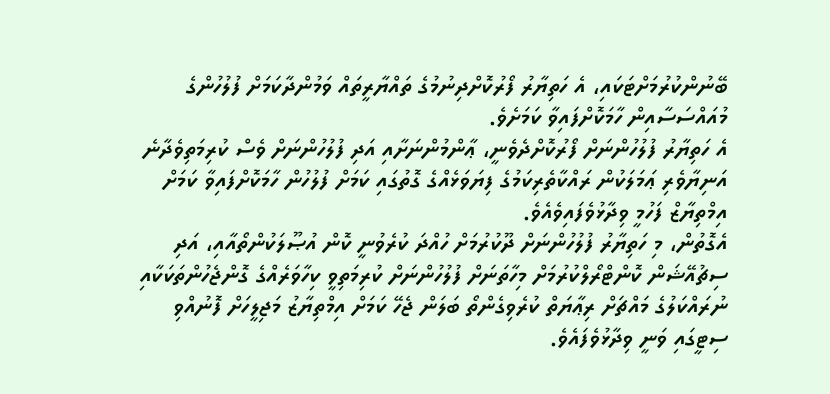ބޭނުންކުރުމަށްޓަކައި، އެ ހަތިޔާރު ފޯރުކޮށްދިނުމުގެ ތައްޔާރީތައް ވަމުންދާކަމަށް ފުލުހުންގެ މުއައްސަސާއިން ހާމަކޮށްފައިވާ ކަމަށެވެ.
އެ ހަތިޔާރު ފުލުހުންނަށް ފޯރުކޮށްދެވެނީ، ޢާންމުންނަށާއި އަދި ފުލުހުންނަށް ވެސް ކުރިމަތިވެދާނެ އަނިޔާވެރި ޢަމަލަކުން ރައްކާތެރިކަމުގެ ފިޔަވަޅެއްގެ ގޮތުގައި ކަމަށް ފުލުހުން ހާމަކޮށްފައިވާ ކަމަށް އިމްތިޔާޒް ފަހުމީ ވިދާޅުވެފައިވެއެވެ.
އެގޮތުން، މި ހަތިޔާރު ފުލުހުންނަށް ދޫކުރުމަށް ހުއްދަ ކުރެވުނީ ކޮން އުޞޫލަކުންތޯއާއި، އަދި ސިޗުއޭޝަން ކޮންޓްރޯލްކުރުމަށް މިހާތަނަށް ފުލުހުންނަށް ކުރިމަތިވީ ކިހާވަރެއްގެ ގޮންޖެހުންތަކަކާއި ނުރައްކަލުގެ މައްޗަށް ރިޢާޔަތް ކުރެވިގެންތޯ ބަލަން ޖެހޭ ކަމަށް އިމްތިޔާޒު މަޖިލީހަށް ފޮނުއްވި ސިޓީގައި ވަނީ ވިދާޅުވެފައެވެ.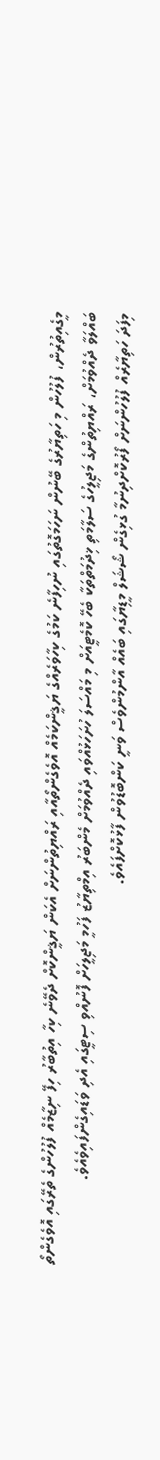މީގެއިތުރުން، ފުލުހުން މި ހަތިޔާރުގެ ބޭނުން ނަހަމަގޮތުގައި ނުހިފާނެ ކަމުގެ ކިހާވަރެއްގެ ޔަޤީންކަމެއް އޮވެގެންތޯއާއި ރައްޔިތުންނަށް އެކަން ޔަޤީންކޮށް ދެވޭނެ ކިހާ އިތުބާރު ހިފޭ ނިޒާމެއް ފުލުހުންގެ ތެރޭގައި އޮވެގެންތޯ ބައްލަވާ ދެއްވުމަށް، ރައްޔިތުންގެ މަޖިލީހުގެ ސަލާމަތި ޚިދުމަތްތަކާ ބެހޭ ކޮމެޓީއަށް މި މައްސަލަ ހުށަހަޅުއްވައި ދެއްވުމަށް މެންބަރު އިމްތިޔާޒު ފަހުމީ މަޖިލީހަށް ފޮނުއްވި ސިޓީގައި އެދި ވަޑައިގެންފައިވެއެވެ.
މިފަދަ ހަތިޔާރެއް ފުލުހުންނަށް ފޯރުކޮށްދިނުމާ ގުޅިގެން ޝޯޝަލް މީޑިޔާގައި ބައެއް އާންމުންވެސް ވަނީ ކަންބޮޑުވުން ފާޅުކޮށްފައެވެ.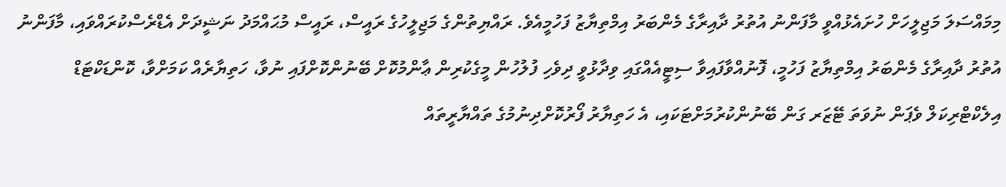މިމައްސަލަ މަޖިލީހަށް ހުށައެޅުއްވީ މާފަންނު އުތުރު ދާއިރާގެ މެންބަރު އިމްތިޔާޒު ފަހުމީއެވެ. ރައްޔިތުންގެ މަޖިލީހުގެ ރައީސް، ރައީސް މުޙައްމަދު ނަޝީދަށް އެޑްރެސްކުރައްވައި، މާފަންނު އުތުރު ދާއިރާގެ މެންބަރު އިމްތިޔާޒު ފަހުމީ، ފޮނުއްވާފައިވާ ސިޓީއެއްގައި ވިދާޅުވީ ދިވެހި ފުލުހުން މީގެކުރިން ޢާންމުކޮށް ބޭނުންކޮށްފައި ނުވާ، ހަތިޔާރެއް ކަމަށްވާ، ކޮންޑަކްޓަޑް އިލެކްޓްރިކަލް ވެޕަން ނުވަތަ ޓޭޒަރ ގަން ބޭނުންކުރުމަށްޓަކައި، އެ ހަތިޔާރު ފޯރުކޮށްދިނުމުގެ ތައްޔާރީތައް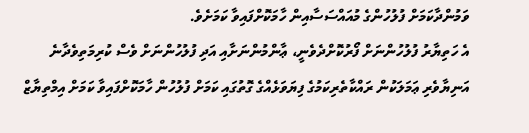ވަމުންދާކަމަށް ފުލުހުންގެ މުއައްސަސާއިން ހާމަކޮށްފައިވާ ކަމަށެވެ.
އެ ހަތިޔާރު ފުލުހުންނަށް ފޯރުކޮށްދެވެނީ، ޢާންމުންނަށާއި އަދި ފުލުހުންނަށް ވެސް ކުރިމަތިވެދާނެ އަނިޔާވެރި ޢަމަލަކުން ރައްކާތެރިކަމުގެ ފިޔަވަޅެއްގެ ގޮތުގައި ކަމަށް ފުލުހުން ހާމަކޮށްފައިވާ ކަމަށް އިމްތިޔާޒް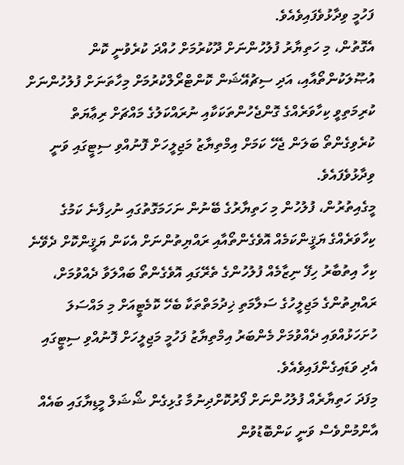ފަހުމީ ވިދާޅުވެފައިވެއެވެ.
އެގޮތުން، މި ހަތިޔާރު ފުލުހުންނަށް ދޫކުރުމަށް ހުއްދަ ކުރެވުނީ ކޮން އުޞޫލަކުންތޯއާއި، އަދި ސިޗުއޭޝަން ކޮންޓްރޯލްކުރުމަށް މިހާތަނަށް ފުލުހުންނަށް ކުރިމަތިވީ ކިހާވަރެއްގެ ގޮންޖެހުންތަކަކާއި ނުރައްކަލުގެ މައްޗަށް ރިޢާޔަތް ކުރެވިގެންތޯ ބަލަން ޖެހޭ ކަމަށް އިމްތިޔާޒު މަޖިލީހަށް ފޮނުއްވި ސިޓީގައި ވަނީ ވިދާޅުވެފައެވެ.
މީގެއިތުރުން، ފުލުހުން މި ހަތިޔާރުގެ ބޭނުން ނަހަމަގޮތުގައި ނުހިފާނެ ކަމުގެ ކިހާވަރެއްގެ ޔަޤީންކަމެއް އޮވެގެންތޯއާއި ރައްޔިތުންނަށް އެކަން ޔަޤީންކޮށް ދެވޭނެ ކިހާ އިތުބާރު ހިފޭ ނިޒާމެއް ފުލުހުންގެ ތެރޭގައި އޮވެގެންތޯ ބައްލަވާ ދެއްވުމަށް، ރައްޔިތުންގެ މަޖިލީހުގެ ސަލާމަތި ޚިދުމަތްތަކާ ބެހޭ ކޮމެޓީއަށް މި މައްސަލަ ހުށަހަޅުއްވައި ދެއްވުމަށް މެންބަރު އިމްތިޔާޒު ފަހުމީ މަޖިލީހަށް ފޮނުއްވި ސިޓީގައި އެދި ވަޑައިގެންފައިވެއެވެ.
މިފަދަ ހަތިޔާރެއް ފުލުހުންނަށް ފޯރުކޮށްދިނުމާ ގުޅިގެން ޝޯޝަލް މީޑިޔާގައި ބައެއް އާންމުންވެސް ވަނީ ކަންބޮޑުވުން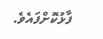ފާޅުކޮށްފައެވެ.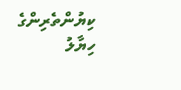ކިޔުންތެރިންގެ ހިޔާލު